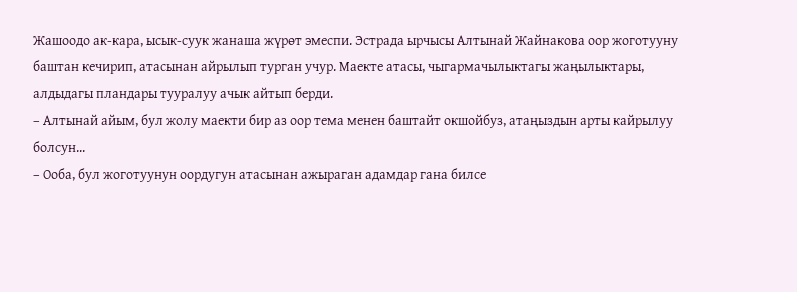Жашоодо ак-кара, ысык-суук жанаша жүрөт эмеспи. Эстрада ырчысы Алтынай Жайнакова оор жоготууну баштан кечирип, атасынан айрылып турган учур. Маекте атасы, чыгармачылыктагы жаңылыктары, алдыдагы пландары тууралуу ачык айтып берди.
– Алтынай айым, бул жолу маекти бир аз оор тема менен баштайт окшойбуз, атаңыздын арты кайрылуу болсун...
– Ооба, бул жоготуунун оордугун атасынан ажыраган адамдар гана билсе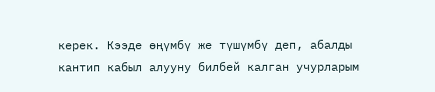керек. Кээде өңүмбү же түшүмбү деп, абалды кантип кабыл алууну билбей калган учурларым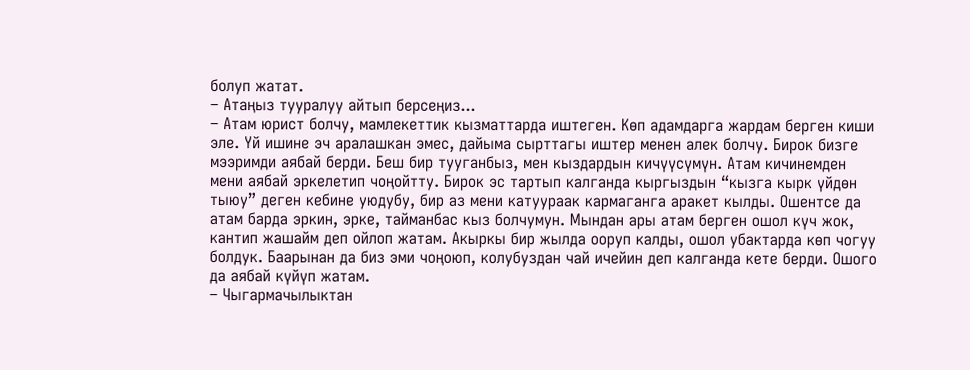болуп жатат.
– Атаңыз тууралуу айтып берсеңиз...
– Атам юрист болчу, мамлекеттик кызматтарда иштеген. Көп адамдарга жардам берген киши эле. Үй ишине эч аралашкан эмес, дайыма сырттагы иштер менен алек болчу. Бирок бизге мээримди аябай берди. Беш бир тууганбыз, мен кыздардын кичүүсүмүн. Атам кичинемден мени аябай эркелетип чоңойтту. Бирок эс тартып калганда кыргыздын “кызга кырк үйдөн тыюу” деген кебине уюдубу, бир аз мени катуураак кармаганга аракет кылды. Ошентсе да атам барда эркин, эрке, тайманбас кыз болчумун. Мындан ары атам берген ошол күч жок, кантип жашайм деп ойлоп жатам. Акыркы бир жылда ооруп калды, ошол убактарда көп чогуу болдук. Баарынан да биз эми чоңоюп, колубуздан чай ичейин деп калганда кете берди. Ошого да аябай күйүп жатам.
– Чыгармачылыктан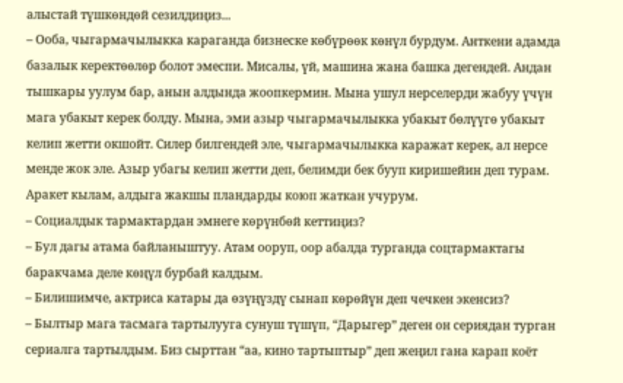алыстай түшкөндөй сезилдиңиз...
– Ооба, чыгармачылыкка караганда бизнеске көбүрөөк көнүл бурдум. Анткени адамда базалык керектөөлөр болот эмеспи. Мисалы, үй, машина жана башка дегендей. Андан тышкары уулум бар, анын алдында жоопкермин. Мына ушул нерселерди жабуу үчүн мага убакыт керек болду. Мына, эми азыр чыгармачылыкка убакыт бөлүүгө убакыт келип жетти окшойт. Силер билгендей эле, чыгармачылыкка каражат керек, ал нерсе менде жок эле. Азыр убагы келип жетти деп, белимди бек бууп киришейин деп турам. Аракет кылам, алдыга жакшы пландарды коюп жаткан учурум.
– Социалдык тармактардан эмнеге көрүнбөй кеттиңиз?
– Бул дагы атама байланыштуу. Атам ооруп, оор абалда турганда соцтармактагы баракчама деле көңүл бурбай калдым.
– Билишимче, актриса катары да өзүңүздү сынап көрөйүн деп чечкен экенсиз?
– Былтыр мага тасмага тартылууга сунуш түшүп, “Дарыгер” деген он сериядан турган сериалга тартылдым. Биз сырттан “аа, кино тартыптыр” деп жеңил гана карап коёт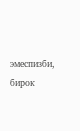эмеспизби, бирок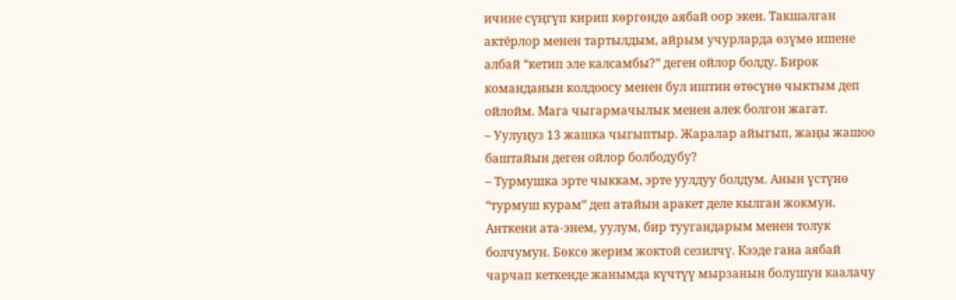ичине сүңгүп кирип көргөндө аябай оор экен. Такшалган актёрлор менен тартылдым, айрым учурларда өзүмө ишене албай “кетип эле калсамбы?” деген ойлор болду. Бирок команданын колдоосу менен бул иштин өтөсүнө чыктым деп ойлойм. Мага чыгармачылык менен алек болгон жагат.
– Уулуңуз 13 жашка чыгыптыр. Жаралар айыгып, жаңы жашоо баштайын деген ойлор болбодубу?
– Турмушка эрте чыккам, эрте уулдуу болдум. Анын үстүнө “турмуш курам” деп атайын аракет деле кылган жокмун. Анткени ата-энем, уулум, бир туугандарым менен толук болчумун. Бөксө жерим жоктой сезилчү. Кээде гана аябай чарчап кеткенде жанымда күчтүү мырзанын болушун каалачу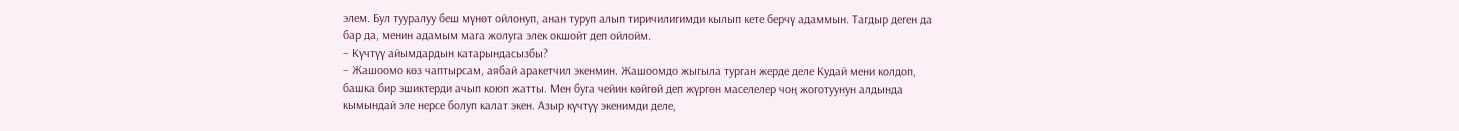элем. Бул тууралуу беш мүнөт ойлонуп, анан туруп алып тиричилигимди кылып кете берчү адаммын. Тагдыр деген да бар да, менин адамым мага жолуга элек окшойт деп ойлойм.
– Күчтүү айымдардын катарындасызбы?
– Жашоомо көз чаптырсам, аябай аракетчил экенмин. Жашоомдо жыгыла турган жерде деле Кудай мени колдоп, башка бир эшиктерди ачып коюп жатты. Мен буга чейин көйгөй деп жүргөн маселелер чоң жоготуунун алдында кымындай эле нерсе болуп калат экен. Азыр күчтүү экенимди деле,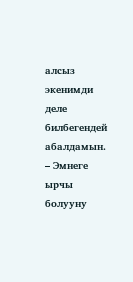алсыз экенимди деле билбегендей абалдамын.
– Эмнеге ырчы болууну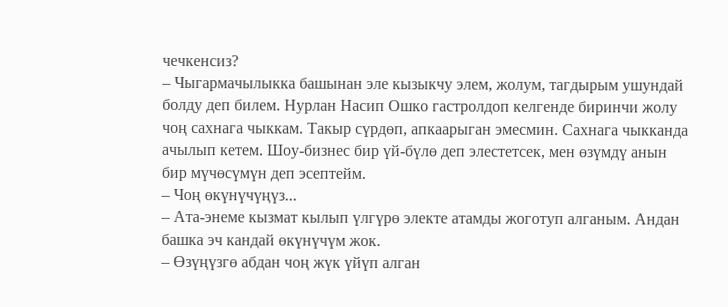чечкенсиз?
– Чыгармачылыкка башынан эле кызыкчу элем, жолум, тагдырым ушундай болду деп билем. Нурлан Насип Ошко гастролдоп келгенде биринчи жолу чоң сахнага чыккам. Такыр сүрдөп, апкаарыган эмесмин. Сахнага чыкканда ачылып кетем. Шоу-бизнес бир үй-бүлө деп элестетсек, мен өзүмдү анын бир мүчөсүмүн деп эсептейм.
– Чоң өкүнүчүңүз...
– Ата-энеме кызмат кылып үлгүрө электе атамды жоготуп алганым. Андан башка эч кандай өкүнүчүм жок.
– Өзүңүзгө абдан чоң жүк үйүп алган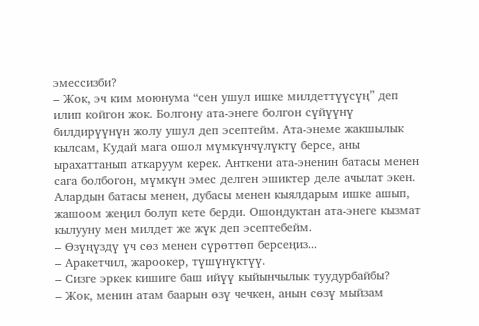эмессизби?
– Жок, эч ким моюнума “сен ушул ишке милдеттүүсүң” деп илип койгон жок. Болгону ата-энеге болгон сүйүүнү билдирүүнүн жолу ушул деп эсептейм. Ата-энеме жакшылык кылсам, Кудай мага ошол мүмкүнчүлүктү берсе, аны ырахаттанып аткаруум керек. Анткени ата-эненин батасы менен сага болбогон, мүмкүн эмес делген эшиктер деле ачылат экен. Алардын батасы менен, дубасы менен кыялдарым ишке ашып, жашоом жеңил болуп кете берди. Ошондуктан ата-энеге кызмат кылууну мен милдет же жүк деп эсептебейм.
– Өзүңүздү үч сөз менен сүрөттөп берсеңиз...
– Аракетчил, жароокер, түшүнүктүү.
– Сизге эркек кишиге баш ийүү кыйынчылык туудурбайбы?
– Жок, менин атам баарын өзү чечкен, анын сөзү мыйзам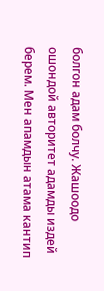болгон адам болчу. Жашоодо ошондой авторитет адамды издей берем. Мен апамдын атама кантип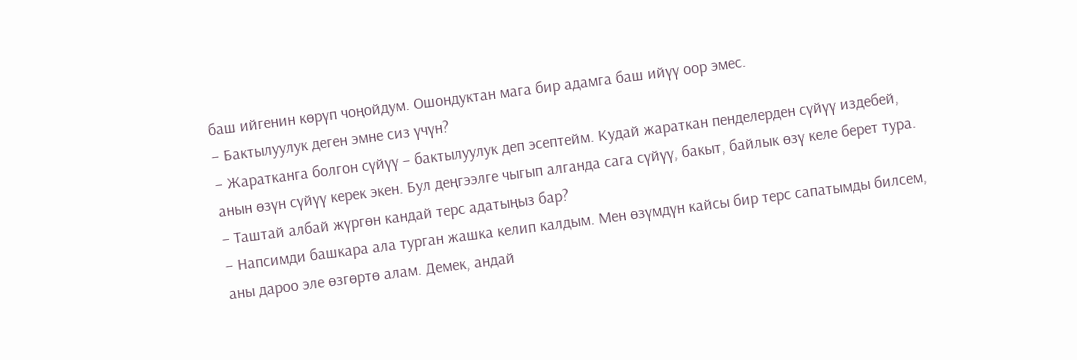баш ийгенин көрүп чоңойдум. Ошондуктан мага бир адамга баш ийүү оор эмес.
– Бактылуулук деген эмне сиз үчүн?
– Жаратканга болгон сүйүү – бактылуулук деп эсептейм. Кудай жараткан пенделерден сүйүү издебей, анын өзүн сүйүү керек экен. Бул деңгээлге чыгып алганда сага сүйүү, бакыт, байлык өзү келе берет тура.
– Таштай албай жүргөн кандай терс адатыңыз бар?
– Напсимди башкара ала турган жашка келип калдым. Мен өзүмдүн кайсы бир терс сапатымды билсем, аны дароо эле өзгөртө алам. Демек, андай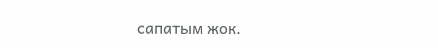сапатым жок.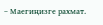– Маегиңизге рахмат.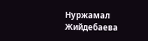Нуржамал Жийдебаева